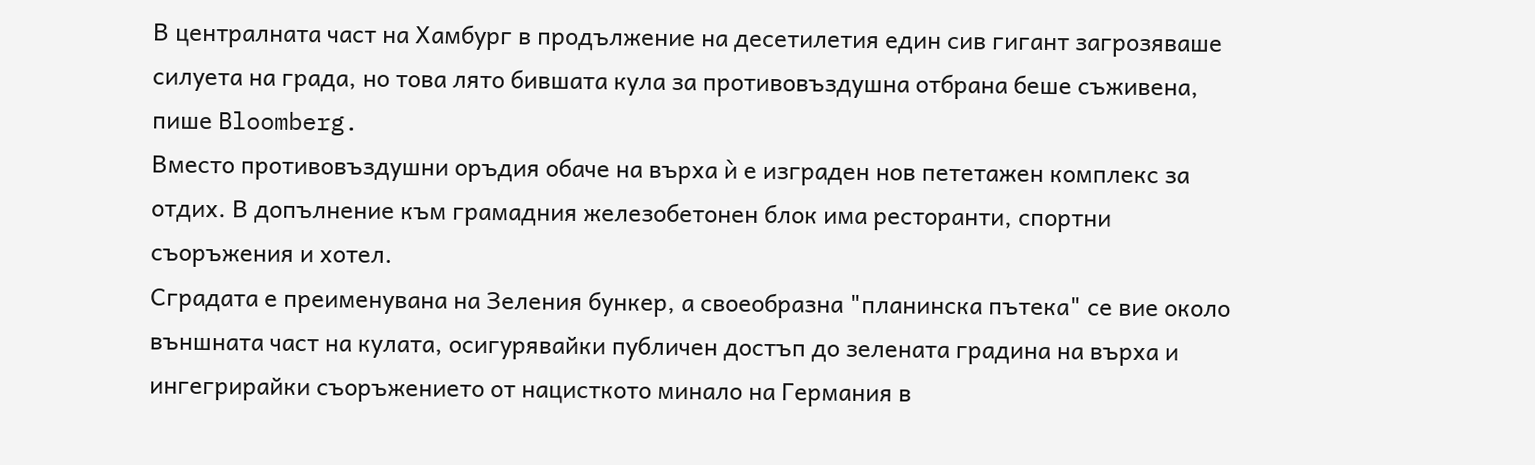В централната част на Хамбург в продължение на десетилетия един сив гигант загрозяваше силуета на града, но това лято бившата кула за противовъздушна отбрана беше съживена, пише Bloomberg.
Вместо противовъздушни оръдия обаче на върха ѝ е изграден нов пететажен комплекс за отдих. В допълнение към грамадния железобетонен блок има ресторанти, спортни съоръжения и хотел.
Сградата е преименувана на Зеления бункер, а своеобразна "планинска пътека" се вие около външната част на кулата, осигурявайки публичен достъп до зелената градина на върха и ингегрирайки съоръжението от нацисткото минало на Германия в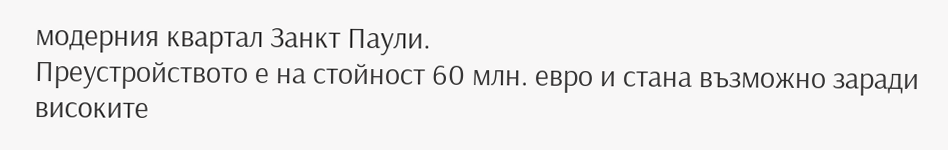модерния квартал Занкт Паули.
Преустройството е на стойност 60 млн. евро и стана възможно заради високите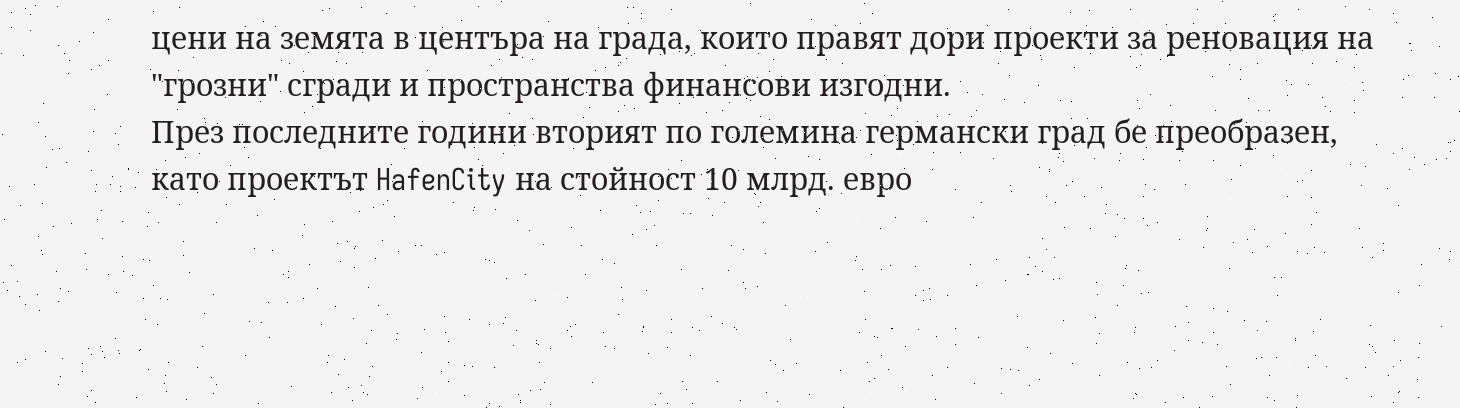цени на земята в центъра на града, които правят дори проекти за реновация на "грозни" сгради и пространства финансови изгодни.
През последните години вторият по големина германски град бе преобразен, като проектът HafenCity на стойност 10 млрд. евро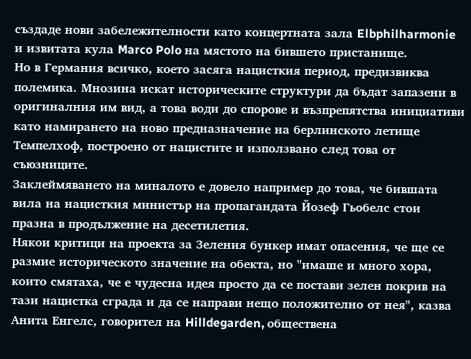създаде нови забележителности като концертната зала Elbphilharmonie и извитата кула Marco Polo на мястото на бившето пристанище.
Но в Германия всичко, което засяга нацисткия период, предизвиква полемика. Мнозина искат историческите структури да бъдат запазени в оригиналния им вид, а това води до спорове и възпрепятства инициативи като намирането на ново предназначение на берлинското летище Темпелхоф, построено от нацистите и използвано след това от съюзниците.
Заклеймяването на миналото е довело например до това, че бившата вила на нацисткия министър на пропагандата Йозеф Гьобелс стои празна в продължение на десетилетия.
Някои критици на проекта за Зеления бункер имат опасения, че ще се размие историческото значение на обекта, но "имаше и много хора, които смятаха, че е чудесна идея просто да се постави зелен покрив на тази нацистка сграда и да се направи нещо положително от нея", казва Анита Енгелс, говорител на Hilldegarden, обществена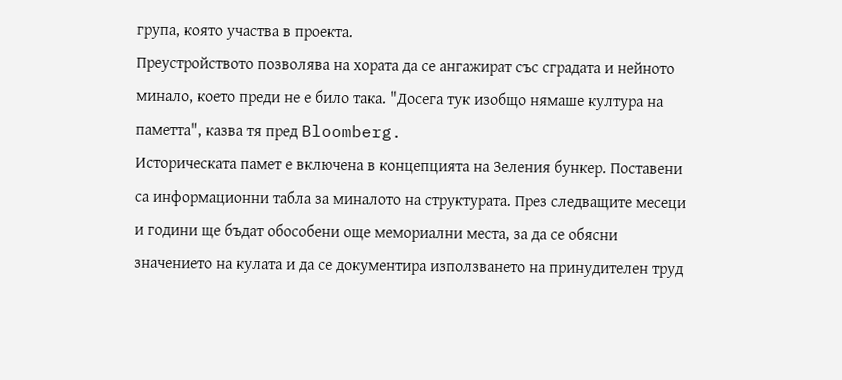група, която участва в проекта.
Преустройството позволява на хората да се ангажират със сградата и нейното минало, което преди не е било така. "Досега тук изобщо нямаше култура на паметта", казва тя пред Bloomberg.
Историческата памет е включена в концепцията на Зеления бункер. Поставени са информационни табла за миналото на структурата. През следващите месеци и години ще бъдат обособени още мемориални места, за да се обясни значението на кулата и да се документира използването на принудителен труд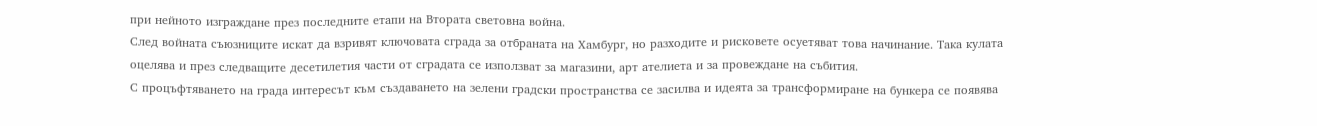при нейното изграждане през последните етапи на Втората световна война.
След войната съюзниците искат да взривят ключовата сграда за отбраната на Хамбург, но разходите и рисковете осуетяват това начинание. Така кулата оцелява и през следващите десетилетия части от сградата се използват за магазини, арт ателиета и за провеждане на събития.
С процъфтяването на града интересът към създаването на зелени градски пространства се засилва и идеята за трансформиране на бункера се появява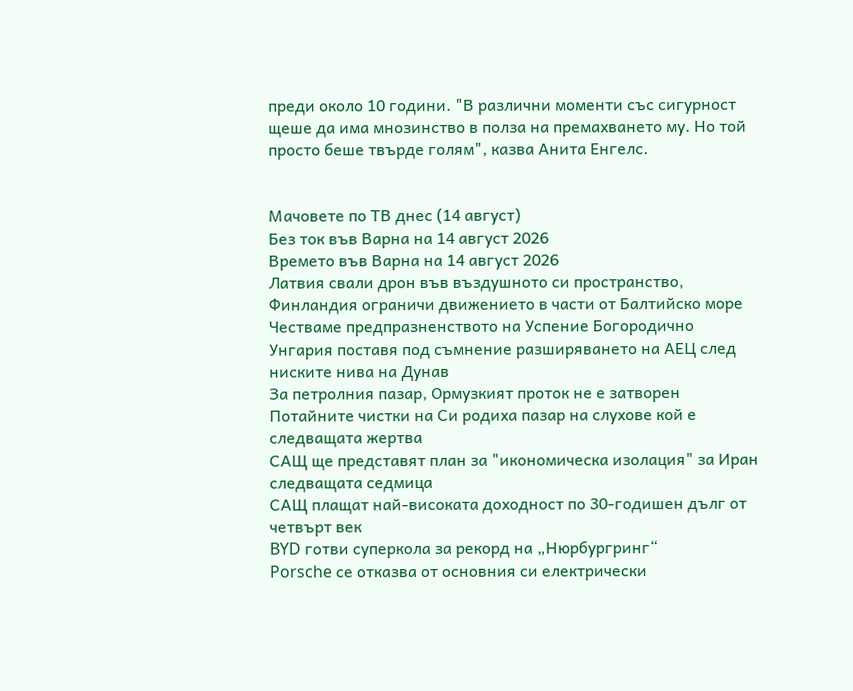преди около 10 години. "В различни моменти със сигурност щеше да има мнозинство в полза на премахването му. Но той просто беше твърде голям", казва Анита Енгелс.


Мачовете по ТВ днес (14 август)
Без ток във Варна на 14 август 2026
Времето във Варна на 14 август 2026
Латвия свали дрон във въздушното си пространство, Финландия ограничи движението в части от Балтийско море
Честваме предпразненството на Успение Богородично
Унгария поставя под съмнение разширяването на АЕЦ след ниските нива на Дунав
За петролния пазар, Ормузкият проток не е затворен
Потайните чистки на Си родиха пазар на слухове кой е следващата жертва
САЩ ще представят план за "икономическа изолация" за Иран следващата седмица
САЩ плащат най-високата доходност по 30-годишен дълг от четвърт век
BYD готви суперкола за рекорд на „Нюрбургринг“
Porsche се отказва от основния си електрически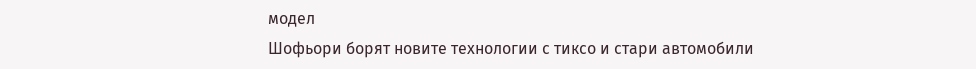модел
Шофьори борят новите технологии с тиксо и стари автомобили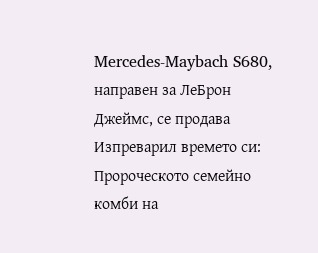Mercedes-Maybach S680, направен за ЛеБрон Джеймс, се продава
Изпреварил времето си: Пророческото семейно комби на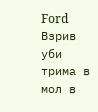Ford
Взрив уби трима в мол в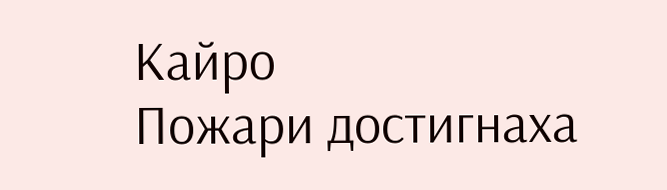Кайро
Пожари достигнаха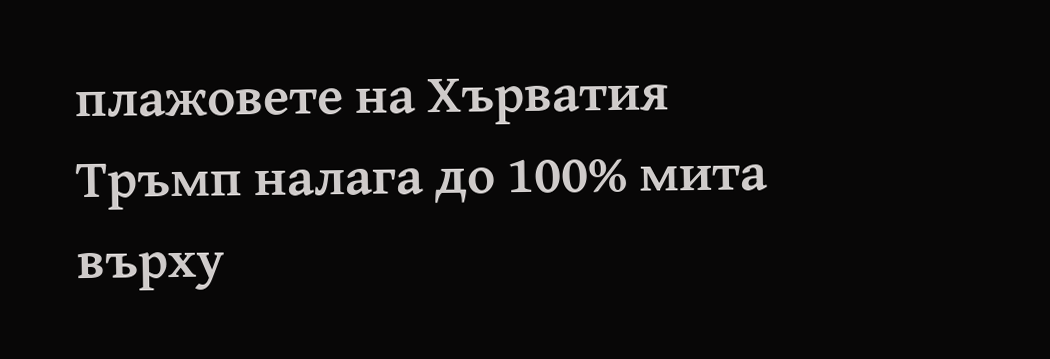плажовете на Хърватия
Тръмп налага до 100% мита върху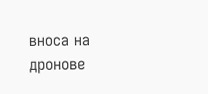вноса на дронове